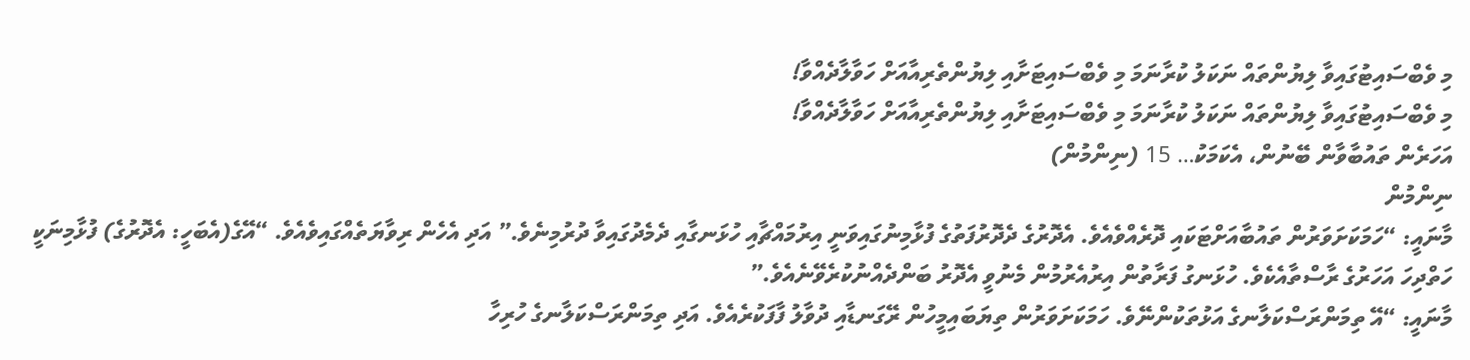މި ވެބްސައިޓުގައިވާ ލިޔުންތައް ނަކަލު ކުރާނަމަ މި ވެބްސައިޓަށާއި ލިޔުންތެރިއާއަށް ހަވާލާދެއްވާ!
މި ވެބްސައިޓުގައިވާ ލިޔުންތައް ނަކަލު ކުރާނަމަ މި ވެބްސައިޓަށާއި ލިޔުންތެރިއާއަށް ހަވާލާދެއްވާ!
އަހަރެން ތައުބާވާން ބޭނުން، އެކަމަކު… 15 (ނިންމުން)
ނިންމުން
މާނައީ: “ހަމަކަށަވަރުން ތައުބާއަށްޓަކައި ދޮރެއްވެއެވެ. އެދޮރުގެ ދެދޮރުފަތުގެ ފުޅާމިނުގައިވަނީ އިރުމައްޗާއި ހުޅަނގާއި ދެމެދުގައިވާ ދުރުމިނެވެ.” އަދި އެހެން ރިވާޔަތެއްގައިވެއެވެ. “އޭގެ(އެބަހީ: އެދޮރުގެ) ފުޅާމިނަކީ ހަތްދިހަ އަހަރުގެ ރާސްތާއެކެވެ. ހުޅަނގު ފަރާތުން އިރުއެރުމުން މެނުވީ އެދޮރު ބަންދެއްނުކުރެވޭނެއެވެ.”
މާނައީ: “އޭ ތިމަންރަސްކަލާނގެ އަޅުތަކުންނޭވެ. ހަމަކަށަވަރުން ތިޔަބައިމީހުން ރޭގަނޑާއި ދުވާލު ފާފަކުރެއެވެ. އަދި ތިމަންރަސްކަލާނގެ ހުރިހާ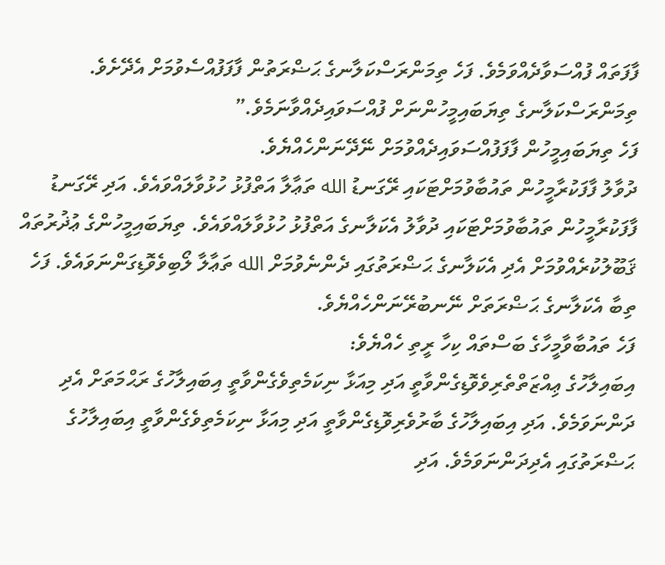ފާފަތައް ފުއްސަވާދެއްވަމެވެ. ފަހެ ތިމަންރަސްކަލާނގެ ޙަޟްރަތުން ފާފަފުއްސެވުމަށް އެދޭށެވެ. ތިމަންރަސްކަލާނގެ ތިޔަބައިމީހުންނަށް ފުއްސަވައިދެއްވާނަމެވެ.”
ފަހެ ތިޔަބައިމީހުން ފާފަފުއްސަވައިދެއްވުމަށް ނޭދޭނަންހެއްޔެވެ.
ދުވާލު ފާފަކުރާމީހުން ތައުބާވުމަށްޓަކައި ރޭގަނޑު الله ތަޢާލާ އަތްފުޅު ހުޅުވާލައްވައެވެ. އަދި ރޭގަނޑު ފާފަކުރާމީހުން ތައުބާވުމަށްޓަކައި ދުވާލު އެކަލާނގެ އަތްފުޅު ހުޅުވާލައްވައެވެ. ތިޔަބައިމީހުންގެ ޢުޛުރުތައް ޤަބޫލުކުރެއްވުމަށް އެދި އެކަލާނގެ ޙަޟްރަތުގައި ދެންނެވުމަށް الله ތަޢާލާ ލޯބިވެވޮޑިގަންނަވައެވެ. ފަހެ ތިބާ އެކަލާނގެ ޙަޟްރަތަށް ނޭނބުރޭނަންހެއްޔެވެ.
ފަހެ ތައުބާވާމީހާގެ ބަސްތައް ކިހާ ރީތި ހެއްޔެވެ:
އިބައިލާހުގެ ޢިއްޒަތްތެރިވެވޮޑިގެންވާތީ އަދި މިއަޅާ ނިކަމެތިވެގެންވާތީ އިބައިލާހުގެ ރަޙްމަތަށް އެދި ދަންނަވަމެވެ. އަދި އިބައިލާހުގެ ބާރުވެރިވޮޑިގެންވާތީ އަދި މިއަޅާ ނިކަމެތިވެގެންވާތީ އިބައިލާހުގެ ޙަޟްރަތުގައި އެދިދަންނަވަމެވެ. އަދި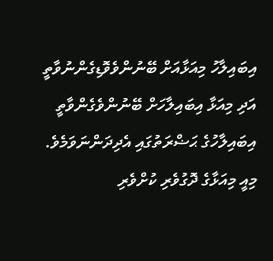އިބައިލާހު މިއަޅާއަށް ބޭނުންވެވޮޑިގެންނުވާތީ އަދި މިއަޅާ އިބައިލާހަށް ބޭނުންވެގެންވާތީ އިބައިލާހުގެ ޙަޟްރަތުގައި އެދިދަންނަވަމެވެ. މިއީ މިއަޅާގެ ދޮގުވެރި ކުށްވެރި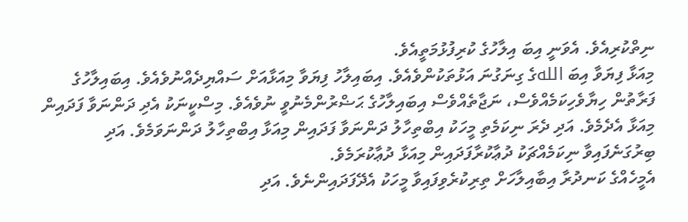ނިތްކުރިއެވެ. އެވަނީ އިބަ އިލާހުގެ ކުރިފުޅުމަތީއެވެ.
މިއަޅާ ފިޔަވާ އިބަ اللهގެ ގިނަގުނަ އަޅުތަކުންވެއެވެ. އިބައިލާހު ފިޔަވާ މިއަޅާއަށް ސައްޔިދެއްނުވެއެވެ. އިބައިލާހުގެ ފަރާތުން ހިޔާވެހިކަމެއްވެސް، ނަޖާތެއްވެސް އިބައިލާހުގެ ޙަޟްރުންމެނުވީ ނުވެއެވެ. މިސްކީނަކު އެދި ދަންނަވާ ފަދައިން މިއަޅާ އެދެމެވެ. އަދި ދެރަ ނިކަމެތި މީހަކު އިބްތިހާލު ދަންނަވާ ފަދައިން މިއަޅާ އިބްތިހާލު ދަންނަވަމެވެ. އަދި ބިރުގަނެފައިވާ ނިކަމެއްޗަކު ދުޢާކުރާފަދައިން މިއަޅާ ދުޢާކުރަމެވެ.
އެމީހެއްގެ ކަނދުރާ އިބާއިލާހަށް ތިރިކުރެވިފައިވާ މީހަކު އެދޭފަދައިންނެވެ. އަދި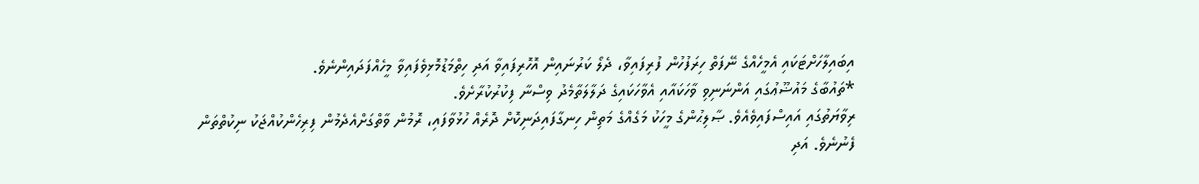އިބައިލާހަށްޓަކައި އެމީހެއްގެ ނޭފަތް ހިރަފުހުން ފުރިފައިވާ، ދެލޯ ކަރުނައިން އޮހޮރިފައިވާ އަދި ހިތްމަޑުމޮޅިވެފައިވާ މީހެއްފަދައިންނެވެ.
*ތައުބާގެ މައުޟޫޢުގައި އަންނަނިވި ވާހަކައާއި އެވާހަކައިގެ ދަލާލަތާމެދު ވިސްނާ ފިކުރުކުރާށެވެ.
ރިވާޔަތުގައި އައިސްފައިވެއެވެ. ޞާލިޙުންގެ މީހަކު މަގެއްގެ މަތިން ހިނގާފައިދަނިކޮށް ދޮރެއް ހުޅުވާފައި، ރޮމުން ވާތްގަށްއެދެމުން ފިރިހެންކުއްޖަކު ނިކުތްތަން ފެނުނެވެ. އަދި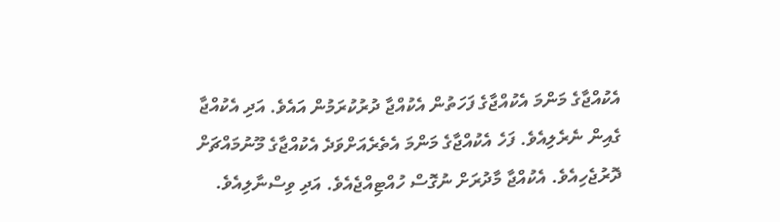އެކުއްޖާގެ މަންމަ އެކުއްޖާގެ ފަހަތުން އެކުއްޖާ ދުރުކުރަމުން އައެވެ. އަދި އެކުއްޖާ ގެއިން ނެރެލިއެވެ. ފަހެ އެކުއްޖާގެ މަންމަ އެތެރެއަށްވަދެ އެކުއްޖާގެ މޫނުމައްޗަށް ދޮރުޖެހިއެވެ. އެކުއްޖާ މާދުރަށް ނުގޮސް ހުއްޓިއްޖެއެވެ. އަދި ވިސްނާލިއެވެ.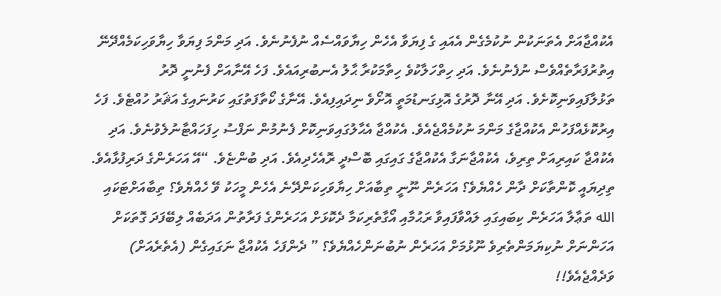އެކުއްޖާއަށް އެތަނަކުން ނުކުމެގެން އެއައި ގެ ފިޔަވާ އެހެން ހިޔާވައްސެއް ނުފެނުނެވެ. އަދި މަންމަ ފިޔަވާ ހިޔާވަހިކަމެއްދޭނޭ އިތުރުފަރާތެއްވެސް ނުފެނުނެވެ. އަދި ހިތްހަލާކުވެ ހިތާމަކުރާ ޙާލު އެނބުރިއައެވެ. ފަހެ އޭނާއަށް ފެނުނީ ދޮރު ތަޅުލާފައިވަނިކޮށެވެ. އަދި އޭނާ ދޮރުގެ އޮޅިގަނޑުމަތީ އޮށޯވެ ނިދައިފިއެވެ. އޭނާގެ ކޯތާފަތުގައި ކަރުނައިގެ އަޘަރު ހުއްޓެވެ. ފަހެ އިރުކޮޅެއްފަހުން އެކުއްޖާގެ މަންމަ ނުކުމެއްޖެއެވެ. އެކުއްޖާ އެޙާލުގައިވަނިކޮށް ފެނުމުން ނަފްސު ހިފަހައްޓާނުލެވުނެވެ. އަދި އެކުއްޖާ ކައިރިއަށް ތިރިވެ، އެކުއްޖާނަގާ އެކުއްޖާގެ ގައިގައި ބޮސްދީ ރޮއެހެދިއެވެ. އަދި ބުންޏެވެ. “އޭ އަހަރެންގެ ދަރިފުޅާއެވެ. ތިދިޔައީ ކޮންތާކަށް ދާން ހެއްޔެވެ؟ އަހަރެން ނޫނީ ތިބާއަށް ހިޔާވަހިކަންދޭނެ އެހެން މީހަކު ވޭ ހެއްޔެވެ؟ ތިބާއަށްޓަކައި الله ތަޢާލާ އަހަރެން ކިބައިގައި ލައްވާފައިވާ ރަޙުމާއި އޯގާތެރިކަމާ ދެކޮޅަށް އަހަރެންގެ ފަރާތުން އަދަބެއް ލިބޭފަދަ ގޮތަކަށް އަހަންނަށް ނުކިޔަމަންތެރިވެ ނޫޅުމަށް އަހަރެން ނުބުނަންހެއްޔެވެ؟ ” ދެންފަހެ އެކުއްޖާ ނަގައިގެން (އެތެރެއަށް) ވަދެއްޖެއެވެ!!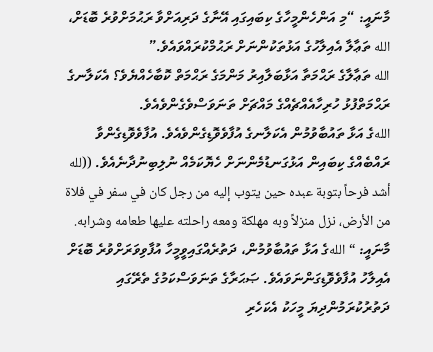މާނައީ: “މި އަންހެންމީހާގެ ކިބައިގައި އޭނާގެ ދަރިއަށްވާ ރަޙުމަށްވުރެ ބޮޑަށް، الله ތަޢާލާ އެއިލާހުގެ އަޅުތަކުންނަށް ރަޙުމްކުރައްވައެވެ.”
الله ތަޢާލާގެ ރަޙްމަތާ އަޅާބަލާއިރު މަންމަގެ ރަޙްމަތް ކޮބާހެއްޔެވެ؟ އެކަލާނގެ ރަޙްމަތްފުޅު ހުރިހާއެއްޗެއްގެ މައްޗަށް ތަނަވަސްވެގެންވެއެވެ.
اللهގެ އަޅާ ތައުބާވުމުން އެކަލާނގެ އުފާވެވޮޑިގެންވެއެވެ. އުފާވެވޮޑިގެންވާ ރައްބެއްގެ ކިބައިން އަޅުގަނޑުމެންނަށް ހެޔޮކަމެއް ނުލިބިނުދާނެއެވެ. ((لله أشد فرحاً بتوبة عبده حين يتوب إليه من رجل كان في سفر في فلاة من الأرض، نزل منزلاً وبه مهلكة ومعه راحلته عليها طعامه وشرابه.
މާނައީ: “اللهގެ އަޅާ ތައުބާވުމުން، ދަތުރެއްގައިވީމީހާ އުފާވިވަރަށްވުރެ ބޮޑަށް އެއިލާހު އުފާވެވޮޑިގަންނަވައެވެ. ޞަޙަރާގެ ތަނަވަސްކަމުގެ ތެރޭގައި ދަތުރުކުރަމުންދިޔަ މީހަކު އެކަހެރި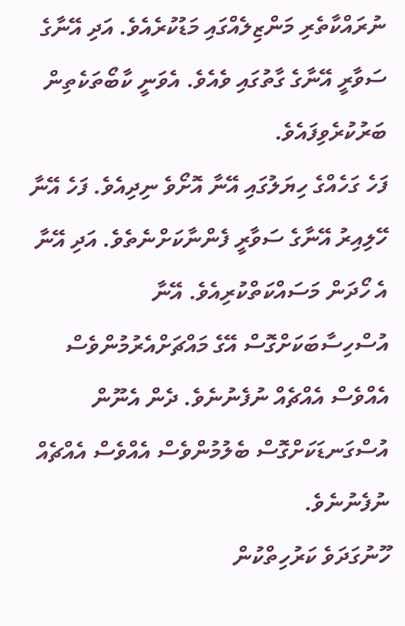ނުރައްކާތެރި މަންޒިލެއްގައި މަޑުކުރެއެވެ. އަދި އޭނާގެ ސަވާރީ އޭނާގެ ގާތުގައި ވެއެވެ. އެވަނީ ކާބޯތަކެތިން ބަރުކުރެވިފައެވެ.
ފަހެ ގަހެއްގެ ހިޔަލުގައި އޭނާ އޮށޯވެ ނިދިއެވެ. ފަހެ އޭނާ ހޭލިއިރު އޭނާގެ ސަވާރީ ފެންނާކަށްނެތެވެ. އަދި އޭނާ އެ ހޯދަން މަސައްކަތްކުރިއެވެ. އޭނާ އުސްހިސާބަކަށްގޮސް އޭގެ މައްޗަށްއެރުމުންވެސް އެއްވެސް އެއްޗެއް ނުފެނުނެވެ. ދެން އެނޫން އުސްގަނޑަކަށްގޮސް ބެލުމުންވެސް އެއްވެސް އެއްޗެއް ނުފެނުނެވެ.
ހޫނުގަދަވެ ކަރުހިތްކުން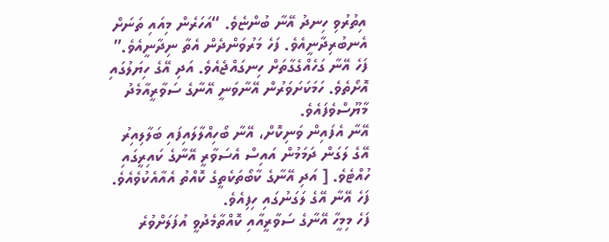އިތުރުވި ހިނދު އޭނާ ބުންޏެވެ. “އަހަރެން މިއައި ތަނަށް އެނބުރިދާނީއެވެ. ފަހެ މަރުވަންދެން އެތާ ނިދާނީއެވެ.” ފަހެ އޭނާ ގަހެއްގެގާތަށް ހިނގައްޖެއެވެ. އަދި އޭގެ ހިޔަލުގައި އޮށޯތެވެ. ހަމަކަށަވަރުން އޭނާވަނީ އޭނާގެ ސަވާރީއާމެދު މާޔޫސްވެފައެވެ.
އޭނާ އެފައިން ވަނިކޮށް، އޭނާ ބޯހިއްލާލައިފައި ބަލާލިއިރު އޭގެ ލަގަން ދަމަމުން އައިސް އެސަވާރީ އޭނާގެ ކައިރީގައި ހުއްޓެވެ. [ އަދި އޭނާގެ ކާބޯތަކެތީގެ ކޮއްތު އެއާއެކުވެއެވެ. ފަހެ އޭނާ އޭގެ ލަގަނުގައި ހިފިއެވެ.
ފަހެ މިމީހާ އޭނާގެ ސަވާރީއާއި ކޮއްތާމެދުވީ އުފަލަށްވުރެ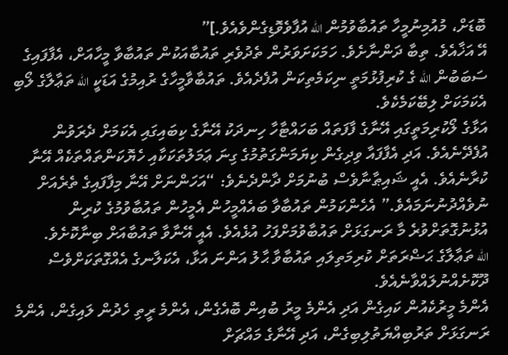ބޮޑަށް، މުއުމިނުމީހާ ތައުބާވުމުން الله އުފާވެވޮޑިގެންވެއެވެ.]”
އޭ އަޚާއެވެ. ތިބާ ދަންނާށެވެ. ހަމަކަށަވަރުން ތެދުވެރި ތައުބާއަކުން ތައުބާވާ މީހާއަށް، އެފާފައިގެ ސަބަބުން الله ގެ ކުރިފުޅުމަތީ ނިކަމެތިކަން އުފެދެއެވެ. ތައުބާވާމީހާގެ ރުއިމުގެ އަޑަކީ الله ތަޢާލާގެ ލޯބި އެކަމަކަށް ލިބޭކަމެކެވެ.
އަޅާގެ ލޯކުރިމަތީގައި އޭނާގެ ފާފަތައް ބަހައްޓާހާ ހިނދަކު އޭނާގެ ކިބައިގައި އެކަމަށް ދެރަވުން އުފެދޭނެއެވެ. އަދި އެފާފައާ ވިދިގެން ކިޔަމަންގަތުމުގެ ގިނަ ޢަމަލުތަކަކާއި ހެޔޮކަންތައްތަކެއް އޭނާ ކުރާނެއެވެ. އެއީ ޝައިޠާނާވެސް ބުނުމަށް ދާންދެނެވެ: “އަހަންނަށް އޭނާ މިފާފައިގެ ތެރެއަށް ނުވެއްދުނުނަމައެވެ.” އެހެންކަމުން ތައުބާވާ ބައެއްމީހުން އެމީހުން ތައުބާވުމުގެ ކުރިން އުޅުނުގޮތަށްވުރެ މާ ރަނގަޅަށް ތައުބާވުމަށްފަހު އުޅެއެވެ. އެއީ އޭނާވާ ތައުބާއަށް ބިނާކޮށެވެ.
الله ތަޢާލާގެ ޙަޟްރަތަށް ކުރިމަތިލައި ތައުބާވާ ޙާލު އަންނަ އަޅާ، އެކަލާނގެ އެއްގޮތަކަށްވެސް ދޫކޮށެއްނުލައްވާނެއެވެ.
އެންމެ މީރުކެއުން ކައިގެން އަދި އެންމެ މީރު ބުއިން ބޮއެގެން، އެންމެ ރީތި ހެދުން ލައިގެން، އެންމެ ރަނގަޅަށް ތަރުބިއްޔަތުލިބިގެން، އަދި އޭނާގެ މައްޗަށް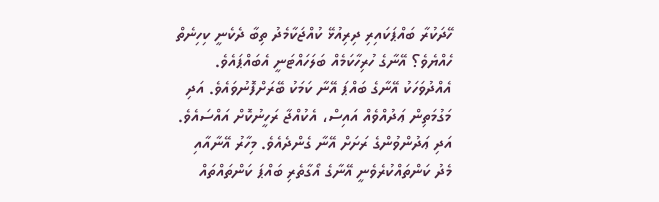ހޭދަކުރާ ބައްޕަކައިރި ދިރިއުޅޭ ކުއްޖަކާމެދު ތިބާ ދެކެނީ ކިހިނެތް ހެއްޔެވެ؟ އޭނާގެ ހުރިހާކަމެއް ބަލަހައްޓަނީ އެބައްޕައެވެ.
އެއްދުވަހަކު އޭނާގެ ބައްޕަ އޭނާ ކަމަކު ބޭރަށްފޮނުވައެވެ. އަދި މަގުމަތިން ޢަދުއްވެއް އައިސް، އެކުއްޖާ ރަހީނުކޮށް އައްސައެވެ. އަދި ޢަދުންވުންގެ ރަށަށް އޭނާ ގެންދެއެވެ. މިހާރު އޭނާއާއި މެދު ކަންތައްކުރެވެނީ އޭނާގެ އޯގާތެރި ބައްޕަ ކަންތައްތައް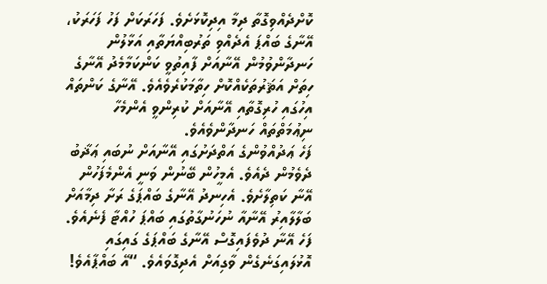ކޮށްދެއްވިގޮތާ ދިމާ އިދިކޮޅަށެވެ. ފަހަރަކަށް ފަހު ފަހަރަކު، އޭނާގެ ބައްޕަ އެދެއްވި ތަރުބިއްޔަތާއި އަޅާލުން ހަނދާންވުމުން އޭނާއަށް ފާއިތުވީ ކަންކަމާމެދު އޭނާގެ ހިތަށް އަޘަރުތަކެއްކޮށް ހިތާމަކުރެވެއެވެ. އޭނާގެ ކަންތައް އިހުގައި ހުރިގޮތާއި އޭނާއަށް ކުރިންވީ އެންމެހާ ނިޢުމަތްތައް ހަނދާންވެއެވެ.
ފަހެ ޢަދުއްވުންގެ އަތްދަށުގައި އޭނާއަށް ނުބައި ޢަޛާބު ދެވެމުން ދެއެވެ. އެމީހުން ބޭނުން ވަނީ އެންމެފަހުން އޭނާ ކަތިލާށެވެ. އެހިނދު އޭނާގެ ބައްޕަގެ ރަށާ ދިމާއަށް ބަލާލާއިރު އޭނާއާ ނުހަނުގާތުގައި ބައްޕަ ހުއްޓާ ފެނެއެވެ. ފަހެ އޭނާ ދުވެފައިގޮސް އޭނާގެ ބައްޕަގެ ގައިގައި އޮޅުލައިގަނެގެން ވާގިއަށް އެދިގޮވައެވެ. “އޭ ބައްޕާއެވެ!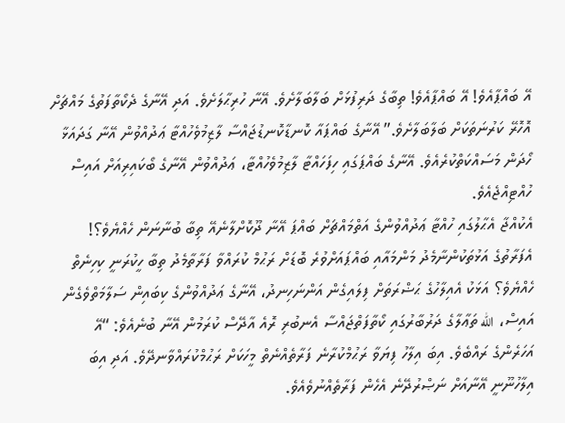އޭ ބައްޕާއެވެ! އޭ ބައްޕާއެވެ! ތިބާގެ ދަރިފުޅަށް ބަލާބަލާށެވެ. އޭނާ ހުރިޙާލަށެވެ. އަދި އޭނާގެ ދެކޯތާފަތުގެ މައްޗަށް އޮހޮރޭ ކަރުނަތަކަށް ބަލާބަލާށެވެ.” އޭނާގެ ބައްޕައާ ކޮނޑާކޮނޑުޖައްސާ ލާޒިމުވެހުއްޓާ ޢަދުއްވުން އޭނާ ގަދައަޅާ ހޯދަން މަސައްކަތްކުރެއެވެ. އޭނާގެ ބައްޕަގައި ހިފަހައްޓާ ލާޒިމުވެހުއްޓާ، ޢަދުއްވުން އޭނާގެ ބޯކައިރިއަށް އައިސް ހުއްޓިއްޖެއެވެ.
އެކުއްޖާ އެޙާލުގައި ހުއްޓާ ޢަދުއްވުންގެ އަތްމައްޗަށް ބައްޕަ އޭނާ ދޫކޮށްލާނެއޭ ތިބާ ބުނާނަން ހެއްޔެވެ؟! އެފަރާތުގެ އަޅުތަކުންނާމެދު މަންމައާއި ބައްޕައަށްވުރެ ބޮޑަށް ރަޙުމް ކުރައްވާ ފަރާތާމެދު ތިބާ ހީކުރަނީ ކިހިނެތް ހެއްޔެވެ؟ އަޅަކު އެއިލާހުގެ ޙަޟްރަތަށް ފިލައިގެން އަންނަހިނދު، އޭނާގެ ޢަދުއްވުންގެ ކިބައިން ސަލާމަތްވެގެން އައިސް، الله ތަޢާލާގެ ދަރުބާރުގައި ކޯތާފަތްޖައްސާ އެނބުރި ރޮއެ އާދޭސް ކުރަމުން އޭނާ ބުނެއެވެ: “އޭ އަހަރެންގެ ރައްބެވެ. އިބަ އިލާހު ފިޔަވާ ރަޙުމްކުރާނެ ފަރާތެއްނެތް މީހަކަށް ރަޙުމްކުރައްވާނދޭވެ. އަދި އިބަ އިލާހުނޫނީ އޭނާއަށް ނަޞްރުދޭނެ އެހެން ފަރާތެއްނުވެއެވެ.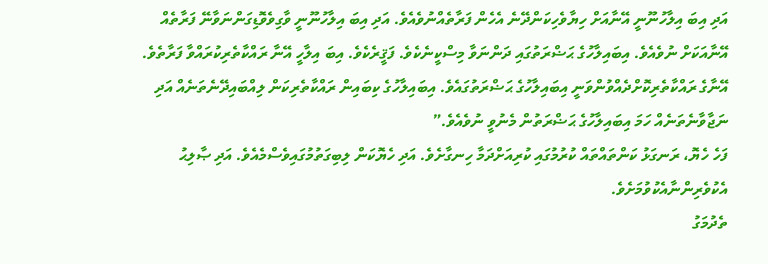އަދި އިބަ އިލާހުނޫނީ އޭނާއަށް ހިޔާވެހިކަންދޭނެ އެހެން ފަރާތެއްނުވެއެވެ. އަދި އިބަ އިލާހުނޫނީ ވާގިވެވޮޑިގަންނަވާނޭ ފަރާތެއް އޭނާއަކަށް ނުވެއެވެ. އިބައިލާހުގެ ޙަޟްރަތުގައި ދަންނަވާ މިސްކީނެކެވެ. ފަޤީރެކެވެ. އިބަ އިލާހީ އޭނާ ރައްކާތެރިކުރައްވާ ފަރާތެވެ. އޭނާގެ ރައްކާތެރިކޮށްދެއްވުންވަނީ އިބައިލާހުގެ ޙަޟްރަތުގައެވެ. އިބައިލާހުގެ ކިބައިން ރައްކާތެރިކަން ލިއްބައިދޭނެތަނެއް އަދި ނަޖާވާނެތަނެއް ހަމަ އިބައިލާހުގެ ޙަޟްރަތުން މެނުވީ ނުވެއެވެ.”
ފަހެ ހެޔޮ، ރަނގަޅު ކަންތައްތައް ކުރުމުގައި ކުރިއަށްދަމާ ހިނގާށެވެ. އަދި ހެޔޮކަން ލިބިގަތުމުގައިވެސްމެއެވެ. އަދި ޞާލިޙު އެކުވެރިންނާއެކުވުމަށެވެ.
ތެދުމަގު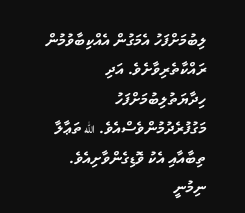ލިބުމަށްފަހު އެމަގުން އެއްކިބާވުމުން ރައްކާތެރިވާށެވެ. އަދި ހިދާޔަތުލިބުމަށްފަހު މަގުފުރެދުމުންވެސްއެވެ. الله ތަޢާލާ ތިބާއާއި އެކު ވޮޑިގެންވާށިއެވެ.
ނިމުނީ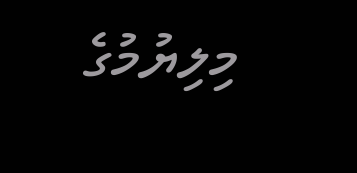މިލިޔުމުގެ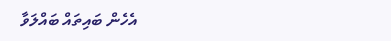އެހެން ބައިތައް ބައްލަވާ